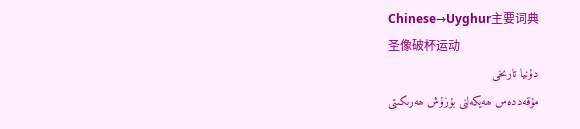Chinese→Uyghur主要词典
圣像破杯运动
دۇنيا تارىخى
مۇقەددەس ھەيكەلنى بۇزۇش ھەرىكىتى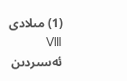(1) مىلادى Ⅷ ئەسىردىن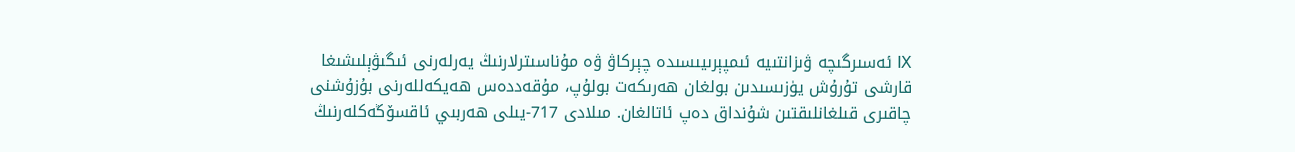Ⅸ ئەسىرگىچە ۋىزانتىيە ئىمپېرىيىسىدە چېركاۋ ۋە مۇناسىترلارنىڭ يەرلەرنى ئىگىۋېلىشىغا قارشى تۇرۇش يۈزىسىدىن بولغان ھەرىكەت بولۇپ، مۇقەددەس ھەيكەللەرنى بۇزۇشنى چاقىرى قىلغانلىقتىن شۇنداق دەپ ئاتالغان. مىلادى 717-يىلى ھەربىي ئاقسۆڭەكلەرنىڭ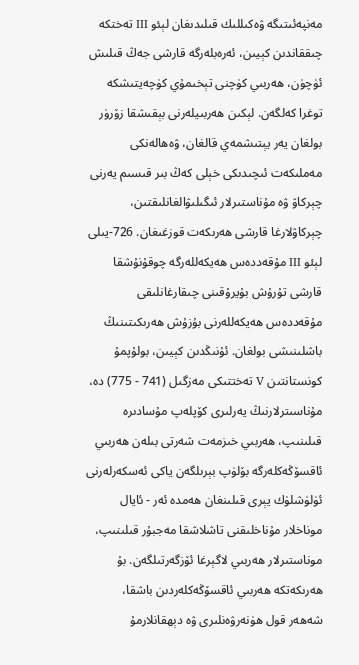مەنپەئىتىگە ۋەكىللىك قىلىدىغان لېئو Ⅲ تەختكە چىققاندىن كېيىن، ئەرەبلەرگە قارشى جەڭ قىلىش ئۈچۈن، ھەربىي كۈچنى تېخىمۇي كۈچەيتىشكە توغرا كەلگەن. لېكىن ھەربىيلەرنى بېقىشقا زۆرۈر بولغان يەر يېتىشمەي قالغان، ۋەھالەنكى مەملىكەت ئىچىدىكى خېلى كەڭ بىر قىسىم يەرنى چېركاۋ ۋە مۇناستىرلار ئىگىلىۋالغانلىقتىن، چېركاۋلارغا قارشى ھەرىكەت قوزغىغان. 726-يىلى لېئو Ⅲ مۇقەددەس ھەيكەللەرگە چوقۇنۇشقا قارشى تۇرۇش بۇيرۇقىنى چىقارغانلىقى مۇقەددەس ھەيكەللەرنى بۇزۇش ھەرىكىتىنىڭ باشلىنىشى بولغان. ئۇنىڭدىن كېيىن، بولۇپمۇ كونستانتىن Ⅴ تەختتىكى مەزگىل (741 - 775) دە، مۇناسىترلارنىڭ يەرلىرى كۆپلەپ مۇسادىرە قىلىنىپ، ھەربىي خىزمەت شەرتى بىلەن ھەربىي ئاقسۆڭەكلەرگە بۆلۈپ بېرىلگەن ياكى ئەسكەرلەرنى ئۈلۈشلۈك يېرى قىلىنغان ھەمدە ئەر - ئايال موناخلار مۇناخلىقنى تاشلاشقا مەجبۇر قىلىنىپ، موناستىرلار ھەربىي لاگېرغا ئۆزگەرتىلگەن. بۇ ھەرىكەتكە ھەربىي ئاقسۆڭەكلەردىن باشقا، شەھەر قول ھۈنەرۋەنلىرى ۋە دېھقانلارمۇ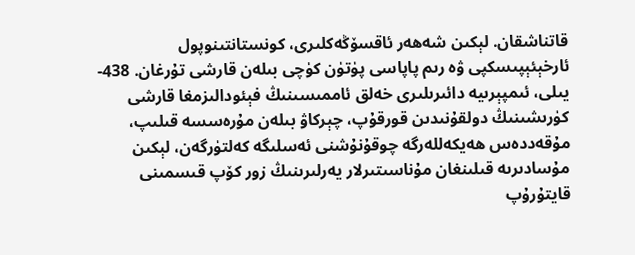قاتناشقان. لېكىن شەھەر ئاقسۆڭەكلىرى، كونستانتىنوپول ئارخېئېپىسكپى ۋە رىم پاپاسى پۈتۈن كۈچى بىلەن قارشى تۇرغان. 438-يىلى، ئىمپېرىيە دائىرىلىرى خەلق ئاممىسىنىڭ فېئودالىزمغا قارشى كۈرىشىنىڭ دولقۇنىدىن قورقۇپ، چېركاۋ بىلەن مۇرەسسە قىلىپ، مۇقەددەس ھەيكەللەرگە چوقۇنۇشنى ئەسلىگە كەلتۈرگەن، لېكىن مۇسادىرىە قىلىنغان مۇناسىتىرلار يەرلىرىنىڭ زور كۆپ قىسمىنى قايتۇرۇپ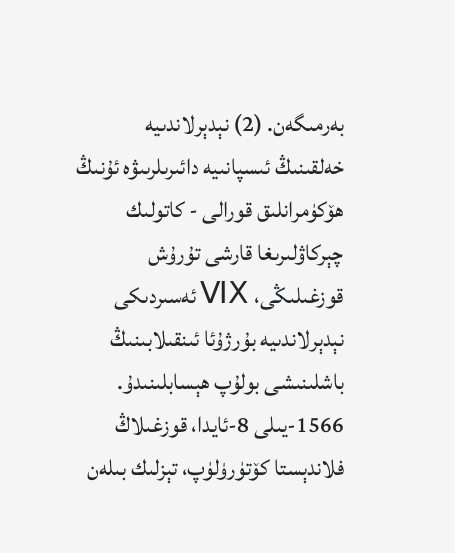بەرمىگەن. (2) نېدېرلاندىيە خەلقىنىڭ ئىسپانىيە دائىرىلرىىۋە ئۇنىڭ ھۆكۈمرانلىق قورالى - كاتولىك چېركاۋلىرىغا قارشى تۇرۇش قوزغىلىڭى، ⅥⅩ ئەسىردىكى نېدېرلاندىيە بۇرژۇئا ئىنقىلابىنىڭ باشلىنىشى بولۇپ ھېسابلىنىدۇ. 1566-يىلى 8-ئايدا، قوزغىلاڭ فلاندېستا كۆتۈرۈلۈپ، تېزلىك بىلەن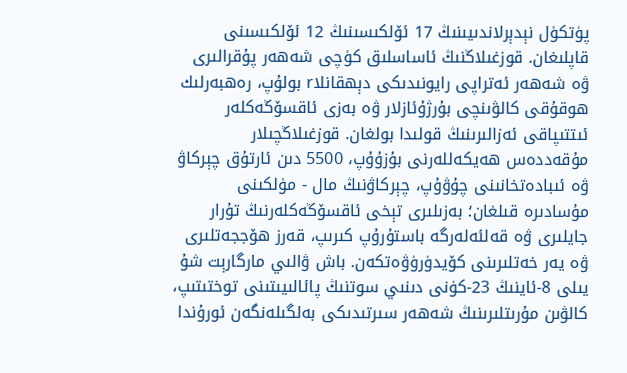پۈتكۈل نېدېرلاندىيىنىڭ 17 ئۆلكىسىنىڭ 12 ئۆلكىسىنى قاپلىغان. قوزغىلاڭنىڭ ئاساسلىق كۈچى شەھەر پۇقرالىرى ۋە شەھەر ئەتراپى رايونىدىكى دېھقانلاr بولۇپ، رەھبەرلىك ھوقۇقى كالۋىنچى بۇرژۇئازلار ۋە بەزى ئاقسۆڭەكلەر ئىتتىپاقى ئەزالىرىنىڭ قولىدا بولغان. قوزغىلاڭچىلار مۇقەددەس ھەيكەللەرنى بۇزۇۇپ، 5500 دىن ئارتۇق چېركاۋ ۋە ئىبادەتخانىنى چۇۋۇپ، چېركاۋنىڭ مال - مۈلكىنى مۇسادىرە قىلغان؛ بەزىلىرى تېخى ئاقسۆڭەكلەرنىڭ تۇرار جايلىرى ۋە قەلئەلەرگە باستۇرۇپ كىرىپ، قەرز ھۆججەتلىرى ۋە يەر خەتلىرىنى كۆيدۈرۈۋەتكەن. باش ۋالىي مارگارېت شۇ يىلى 8-ئاينىڭ 23-كۈنى دىنىي سوتنىڭ پائالىيىتىنى توختىتىپ، كالۋىن مۇرىتلىرىنىڭ شەھەر سىرتىدىكى بەلگىلەنگەن ئورۇندا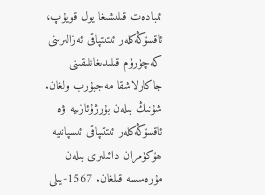ئىبادەت قىلىشىغا يول قويۇپ، ئاقسۆڭەكلەر ئىتىتپاقى ئەزالىرىنى كەچۈرۈم قىلىدىغانلىقىنى جاكارلاشقا مەجبۇرب ولغان. شۇنىڭ بىلەن بۇرژۇئازىيە ۋە ئاقسۆڭەكلەر ئىتتىپاقى ئىسپانىيە ھۆكۈمران دائىلىرى بىلەن مۇرەسسە قىلغان. 1567-يىلى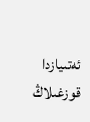ئەتىيازدا قوزغىلاڭ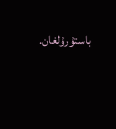باستۇرۇلغان.